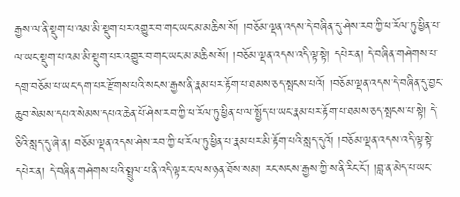རྒྱས་ལ་ནི་སྡུག་པ་འམ་མི་སྡུག་པར་འགྱུར་བ་གང་ཡང་མ་མཆིས་སོ། །བཅོམ་ལྡན་འདས་དེ་བཞིན་དུ་ཤེས་རབ་ཀྱི་ཕ་རོལ་ཏུ་ཕྱིན་པ་ལ་ཡང་སྡུག་པ་འམ་མི་སྡུག་པར་འགྱུར་བ་གང་ཡང་མ་མཆིས་སོ། །བཅོམ་ལྡན་འདས་འདི་ལྟ་སྟེ། དཔེར་ན། དེ་བཞིན་གཤེགས་པ་དགྲ་བཅོམ་པ་ཡང་དག་པར་རྫོགས་པའི་སངས་རྒྱས་ནི་རྣམ་པར་རྟོག་པ་ཐམས་ཅད་སྤངས་པའོ། །བཅོམ་ལྡན་འདས་དེ་བཞིན་དུ་བྱང་ཆུབ་སེམས་དཔའ་སེམས་དཔའ་ཆེན་པོ་ཤེས་རབ་ཀྱི་ཕ་རོལ་ཏུ་ཕྱིན་པ་ལ་སྤྱོད་པ་ཡང་རྣམ་པར་རྟོག་པ་ཐམས་ཅད་སྤངས་པ་སྟེ། དེ་ཅིའི་སླད་དུ་ཞེ་ན། བཅོམ་ལྡན་འདས་ཤེས་རབ་ཀྱི་ཕ་རོལ་ཏུ་ཕྱིན་པ་རྣམ་པར་མི་རྟོག་པའི་སླད་དུའོ། །བཅོམ་ལྡན་འདས་འདི་ལྟ་སྟེ་དཔེར་ན། དེ་བཞིན་གཤེགས་པའི་སྤྲུལ་པ་ནི་འདི་ལྟར་ང་ལས་ཉན་ཐོས་སམ། རང་སངས་རྒྱས་ཀྱི་ས་ནི་རིང་ངོ་། །བླ་ན་མེད་པ་ཡང་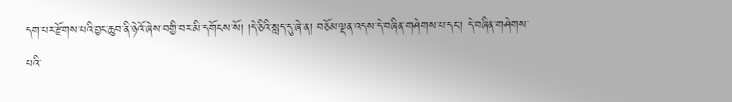དག་པར་རྫོགས་པའི་བྱང་ཆུབ་ནི་ཉེའོ་ཞེས་བགྱི་བར་མི་དགོངས་སོ། །དེ་ཅིའི་སླད་དུ་ཞེ་ན། བཅོམ་ལྡན་འདས་དེ་བཞིན་གཤེགས་པ་དང་། དེ་བཞིན་གཤེགས་པའི་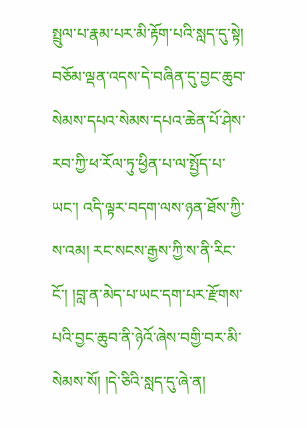སྤྲུལ་པ་རྣམ་པར་མི་རྟོག་པའི་སླད་དུ་སྟེ། བཅོམ་ལྡན་འདས་དེ་བཞིན་དུ་བྱང་ཆུབ་སེམས་དཔའ་སེམས་དཔའ་ཆེན་པོ་ཤེས་རབ་ཀྱི་ཕ་རོལ་ཏུ་ཕྱིན་པ་ལ་སྤྱོད་པ་ཡང་། འདི་ལྟར་བདག་ལས་ཉན་ཐོས་ཀྱི་ས་འམ། རང་སངས་རྒྱས་ཀྱི་ས་ནི་རིང་ངོ་། །བླ་ན་མེད་པ་ཡང་དག་པར་རྫོགས་པའི་བྱང་ཆུབ་ནི་ཉེའོ་ཞེས་བགྱི་བར་མི་སེམས་སོ། །དེ་ཅིའི་སླད་དུ་ཞེ་ན།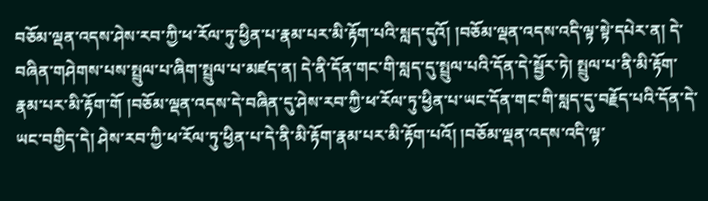བཅོམ་ལྡན་འདས་ཤེས་རབ་ཀྱི་ཕ་རོལ་ཏུ་ཕྱིན་པ་རྣམ་པར་མི་རྟོག་པའི་སླད་དུའོ། །བཅོམ་ལྡན་འདས་འདི་ལྟ་སྟེ་དཔེར་ན། དེ་བཞིན་གཤེགས་པས་སྤྲུལ་པ་ཞིག་སྤྲུལ་པ་མཛད་ན། དེ་ནི་དོན་གང་གི་སླད་དུ་སྤྲུལ་པའི་དོན་དེ་སྦྱོར་ཏེ། སྤྲུལ་པ་ནི་མི་རྟོག་རྣམ་པར་མི་རྟོག་གོ །བཅོམ་ལྡན་འདས་དེ་བཞིན་དུ་ཤེས་རབ་ཀྱི་ཕ་རོལ་ཏུ་ཕྱིན་པ་ཡང་དོན་གང་གི་སླད་དུ་བརྗོད་པའི་དོན་དེ་ཡང་བགྱིད་དེ། ཤེས་རབ་ཀྱི་ཕ་རོལ་ཏུ་ཕྱིན་པ་དེ་ནི་མི་རྟོག་རྣམ་པར་མི་རྟོག་པའོ། །བཅོམ་ལྡན་འདས་འདི་ལྟ་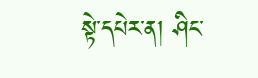སྟེ་དཔེར་ན། ཤིང་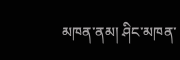མཁན་ནམ། ཤིང་མཁན་